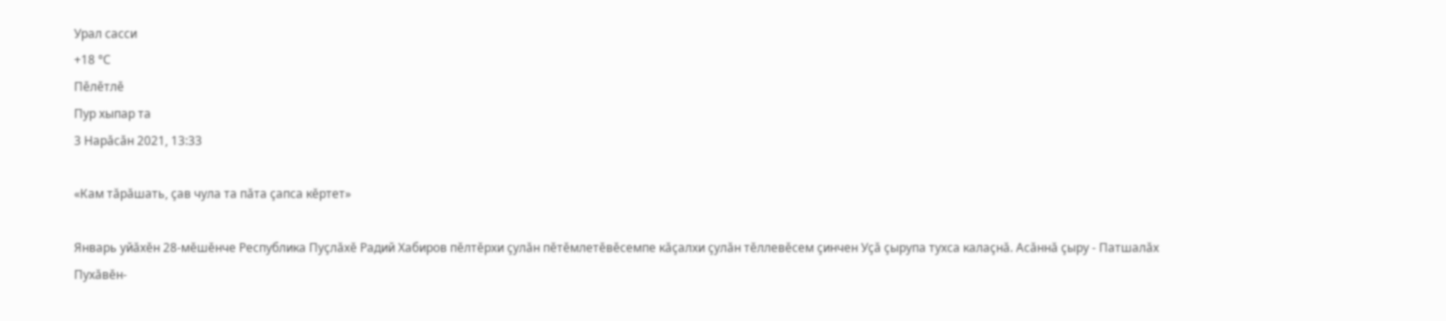Урал сасси
+18 °С
Пӗлӗтлӗ
Пур хыпар та
3 Нарӑсӑн 2021, 13:33

«Кам тăрăшать, çав чула та пăта çапса кĕртет»

Январь уйăхĕн 28-мĕшĕнче Республика Пуçлăхĕ Радий Хабиров пĕлтĕрхи çулăн пĕтĕмлетĕвĕсемпе кăçалхи çулăн тĕллевĕсем çинчен Уçă çырупа тухса калаçнă. Асăннă çыру - Патшалăх Пухăвĕн-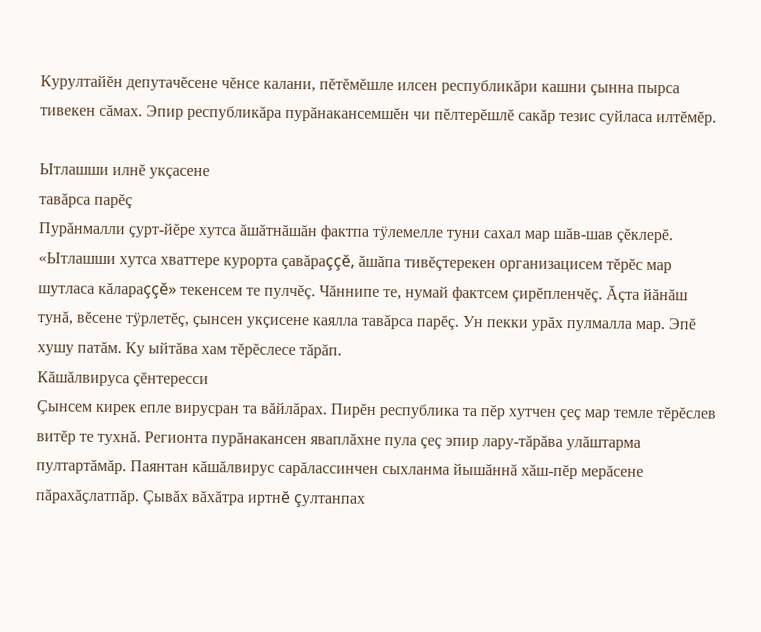Курултайĕн депутачĕсене чĕнсе калани, пĕтĕмĕшле илсен республикăри кашни çынна пырса тивекен сăмах. Эпир республикăра пурăнакансемшĕн чи пĕлтерĕшлĕ сакăр тезис суйласа илтĕмĕр.

Ытлашши илнĕ укçасене
тавăрса парĕç
Пурăнмалли çурт-йĕре хутса ăшăтнăшăн фактпа тÿлемелле туни сахал мар шăв-шав çĕклерĕ. «Ытлашши хутса хваттере курорта çавăраççĕ, ăшăпа тивĕçтерекен организацисем тĕрĕс мар шутласа кăлараççĕ» текенсем те пулчĕç. Чăннипе те, нумай фактсем çирĕпленчĕç. Ăçта йăнăш тунă, вĕсене тÿрлетĕç, çынсен укçисене каялла тавăрса парĕç. Ун пекки урăх пулмалла мар. Эпĕ хушу патăм. Ку ыйтăва хам тĕрĕслесе тăрăп.
Кăшăлвируса çĕнтересси
Çынсем кирек епле вирусран та вăйлăрах. Пирĕн республика та пĕр хутчен çеç мар темле тĕрĕслев витĕр те тухнă. Регионта пурăнакансен яваплăхне пула çеç эпир лару-тăрăва улăштарма пултартăмăр. Паянтан кăшăлвирус сарăлассинчен сыхланма йышăннă хăш-пĕр мерăсене пăрахăçлатпăр. Çывăх вăхăтра иртнĕ çултанпах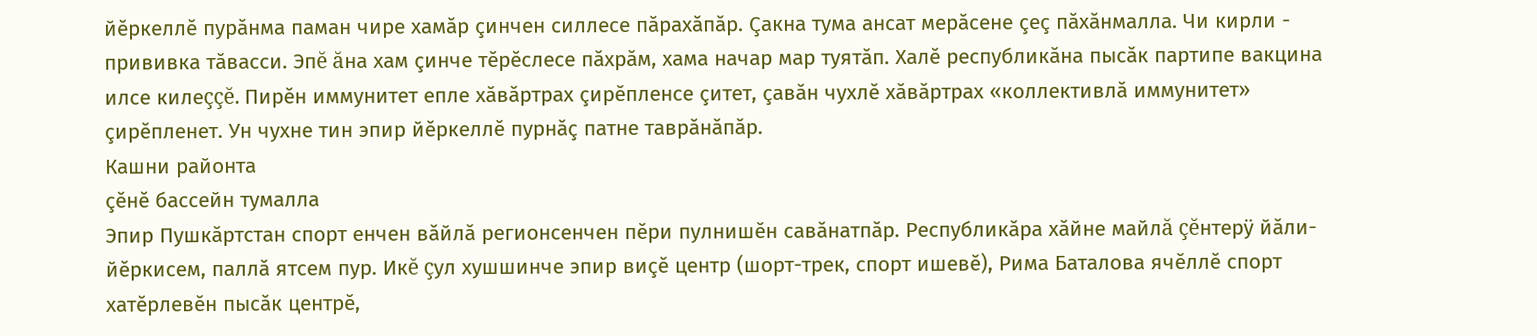йĕркеллĕ пурăнма паман чире хамăр çинчен силлесе пăрахăпăр. Çакна тума ансат мерăсене çеç пăхăнмалла. Чи кирли - прививка тăвасси. Эпĕ ăна хам çинче тĕрĕслесе пăхрăм, хама начар мар туятăп. Халĕ республикăна пысăк партипе вакцина илсе килеççĕ. Пирĕн иммунитет епле хăвăртрах çирĕпленсе çитет, çавăн чухлĕ хăвăртрах «коллективлă иммунитет» çирĕпленет. Ун чухне тин эпир йĕркеллĕ пурнăç патне таврăнăпăр.
Кашни районта
çĕнĕ бассейн тумалла
Эпир Пушкăртстан спорт енчен вăйлă регионсенчен пĕри пулнишĕн савăнатпăр. Республикăра хăйне майлă çĕнтерÿ йăли-йĕркисем, паллă ятсем пур. Икĕ çул хушшинче эпир виçĕ центр (шорт-трек, спорт ишевĕ), Рима Баталова ячĕллĕ спорт хатĕрлевĕн пысăк центрĕ,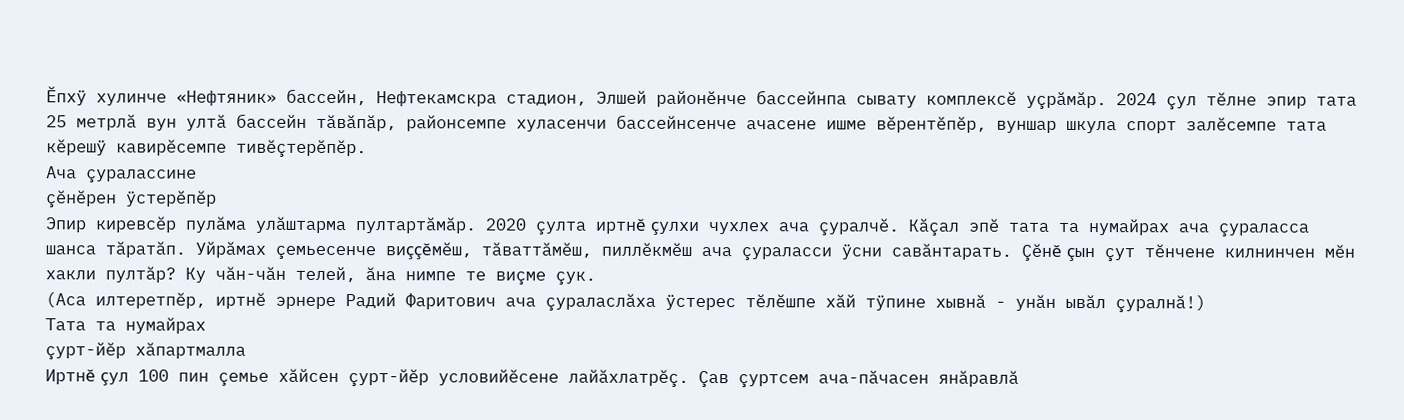Ĕпхÿ хулинче «Нефтяник» бассейн, Нефтекамскра стадион, Элшей районĕнче бассейнпа сывату комплексĕ уçрăмăр. 2024 çул тĕлне эпир тата 25 метрлă вун ултă бассейн тăвăпăр, районсемпе хуласенчи бассейнсенче ачасене ишме вĕрентĕпĕр, вуншар шкула спорт залĕсемпе тата кĕрешÿ кавирĕсемпе тивĕçтерĕпĕр.
Ача çуралассине
çĕнĕрен ÿстерĕпĕр
Эпир киревсĕр пулăма улăштарма пултартăмăр. 2020 çулта иртнĕ çулхи чухлех ача çуралчĕ. Кăçал эпĕ тата та нумайрах ача çураласса шанса тăратăп. Уйрăмах çемьесенче виççĕмĕш, тăваттăмĕш, пиллĕкмĕш ача çураласси ÿсни савăнтарать. Çĕнĕ çын çут тĕнчене килнинчен мĕн хакли пултăр? Ку чăн-чăн телей, ăна нимпе те виçме çук.
(Аса илтеретпĕр, иртнĕ эрнере Радий Фаритович ача çураласлăха ÿстерес тĕлĕшпе хăй тÿпине хывнă - унăн ывăл çуралнă!)
Тата та нумайрах
çурт-йĕр хăпартмалла
Иртнĕ çул 100 пин çемье хăйсен çурт-йĕр условийĕсене лайăхлатрĕç. Çав çуртсем ача-пăчасен янăравлă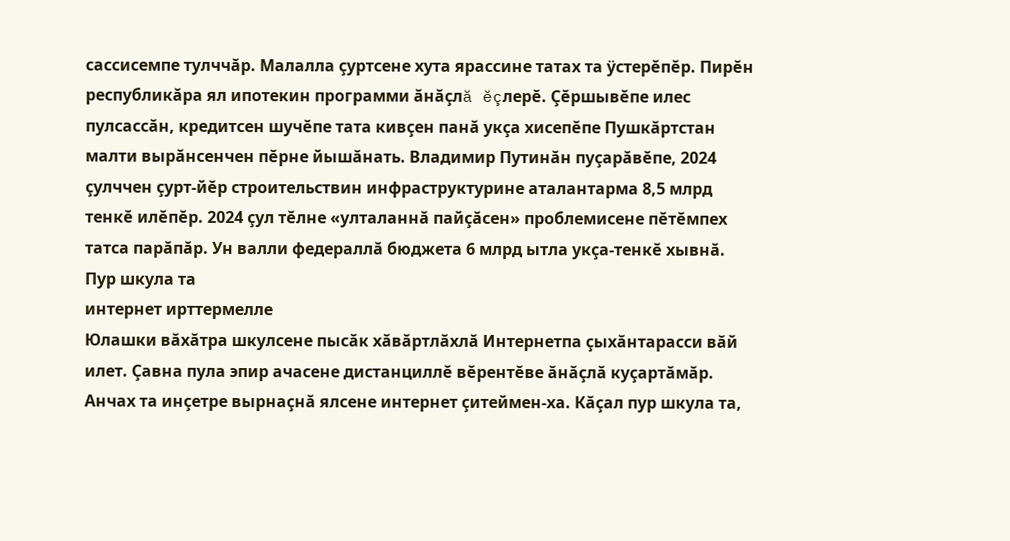сассисемпе тулччăр. Малалла çуртсене хута ярассине татах та ÿстерĕпĕр. Пирĕн республикăра ял ипотекин программи ăнăçлă ĕçлерĕ. Çĕршывĕпе илес пулсассăн, кредитсен шучĕпе тата кивçен панă укçа хисепĕпе Пушкăртстан малти вырăнсенчен пĕрне йышăнать. Владимир Путинăн пуçарăвĕпе, 2024 çулччен çурт-йĕр строительствин инфраструктурине аталантарма 8,5 млрд тенкĕ илĕпĕр. 2024 çул тĕлне «улталаннă пайçăсен» проблемисене пĕтĕмпех татса парăпăр. Ун валли федераллă бюджета 6 млрд ытла укçа-тенкĕ хывнă.
Пур шкула та
интернет ирттермелле
Юлашки вăхăтра шкулсене пысăк хăвăртлăхлă Интернетпа çыхăнтарасси вăй илет. Çавна пула эпир ачасене дистанциллĕ вĕрентĕве ăнăçлă куçартăмăр. Анчах та инçетре вырнаçнă ялсене интернет çитеймен-ха. Кăçал пур шкула та,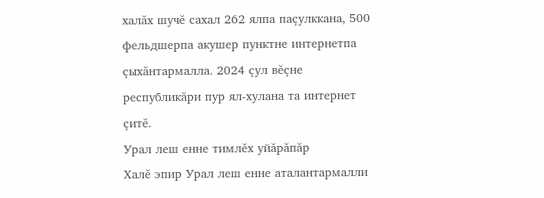халăх шучĕ сахал 262 ялпа паçулккана, 500 фельдшерпа акушер пунктне интернетпа çыхăнтармалла. 2024 çул вĕçне республикăри пур ял-хулана та интернет çитĕ.
Урал леш енне тимлĕх уйăрăпăр
Халĕ эпир Урал леш енне аталантармалли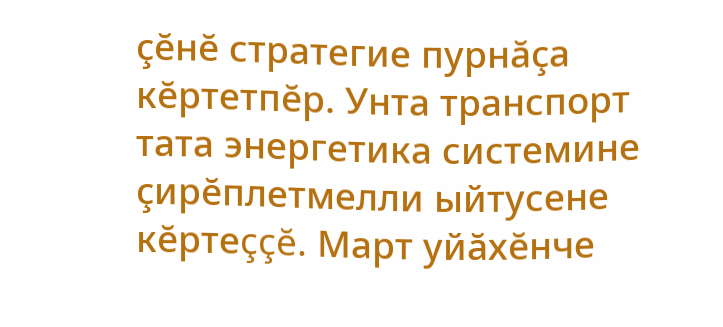çĕнĕ стратегие пурнăçа кĕртетпĕр. Унта транспорт тата энергетика системине çирĕплетмелли ыйтусене кĕртеççĕ. Март уйăхĕнче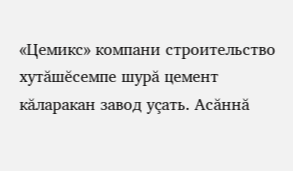«Цемикс» компани строительство хутăшĕсемпе шурă цемент кăларакан завод уçать. Асăннă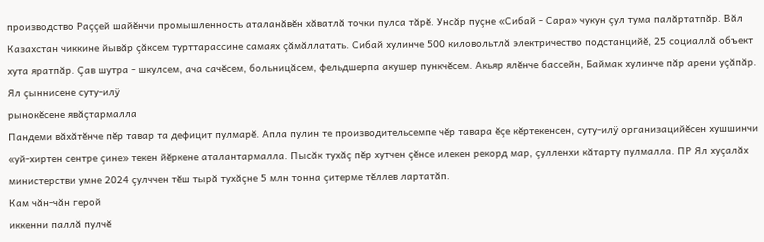производство Раççей шайĕнчи промышленность аталанăвĕн хăватлă точки пулса тăрĕ. Унсăр пуçне «Сибай - Сара» чукун çул тума палăртатпăр. Вăл Казахстан чиккине йывăр çăксем турттарассине самаях çăмăллатать. Сибай хулинче 500 киловольтлă электричество подстанцийĕ, 25 социаллă объект хута яратпăр. Çав шутра - шкулсем, ача сачĕсем, больницăсем, фельдшерпа акушер пункчĕсем. Акьяр ялĕнче бассейн, Баймак хулинче пăр арени уçăпăр.
Ял çыннисене суту-илÿ
рынокĕсене явăçтармалла
Пандеми вăхăтĕнче пĕр тавар та дефицит пулмарĕ. Апла пулин те производительсемпе чĕр тавара ĕçе кĕртекенсен, суту-илÿ организацийĕсен хушшинчи «уй-хиртен сентре çине» текен йĕркене аталантармалла. Пысăк тухăç пĕр хутчен çĕнсе илекен рекорд мар, çулленхи кăтарту пулмалла. ПР Ял хуçалăх министерстви умне 2024 çулччен тĕш тырă тухăçне 5 млн тонна çитерме тĕллев лартатăп.
Кам чăн-чăн герой
иккенни паллă пулчĕ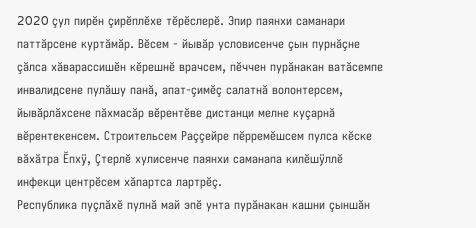2020 çул пирĕн çирĕплĕхе тĕрĕслерĕ. Эпир паянхи саманари паттăрсене куртăмăр. Вĕсем - йывăр условисенче çын пурнăçне çăлса хăварассишĕн кĕрешнĕ врачсем, пĕччен пурăнакан ватăсемпе инвалидсене пулăшу панă, апат-çимĕç салатнă волонтерсем, йывăрлăхсене пăхмасăр вĕрентĕве дистанци мелне куçарнă вĕрентекенсем. Строительсем Раççейре пĕрремĕшсем пулса кĕске вăхăтра Ĕпхÿ, Çтерлĕ хулисенче паянхи саманапа килĕшÿллĕ инфекци центрĕсем хăпартса лартрĕç.
Республика пуçлăхĕ пулнă май эпĕ унта пурăнакан кашни çыншăн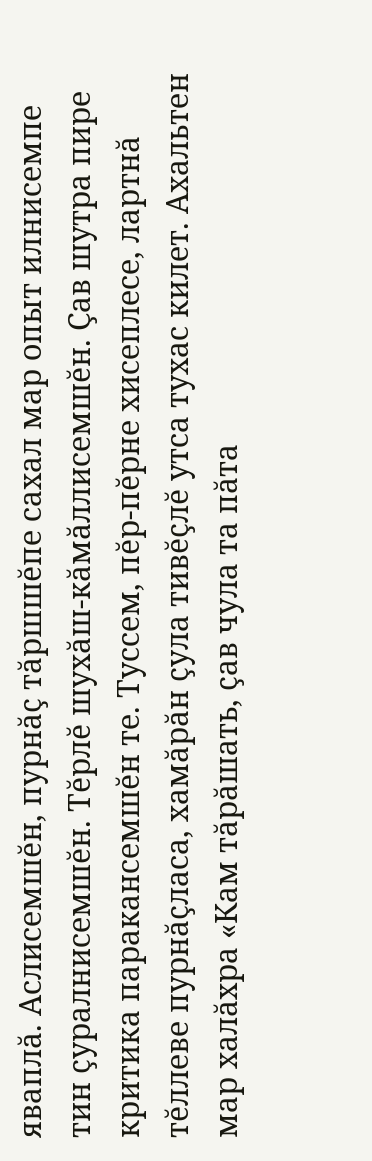яваплă. Аслисемшĕн, пурнăç тăршшĕпе сахал мар опыт илнисемпе тин çуралнисемшĕн. Тĕрлĕ шухăш-кăмăллисемшĕн. Çав шутра пире критика паракансемшĕн те. Туссем, пĕр-пĕрне хисеплесе, лартнă тĕллеве пурнăçласа, хамăрăн çула тивĕçлĕ утса тухас килет. Ахальтен мар халăхра «Кам тăрăшать, çав чула та пăта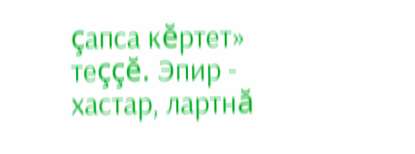çапса кĕртет» теççĕ. Эпир - хастар, лартнă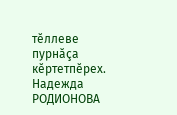тĕллеве пурнăçа кĕртетпĕрех.
Надежда РОДИОНОВА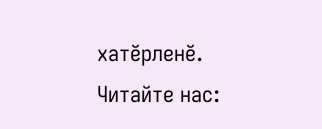хатĕрленĕ.
Читайте нас: